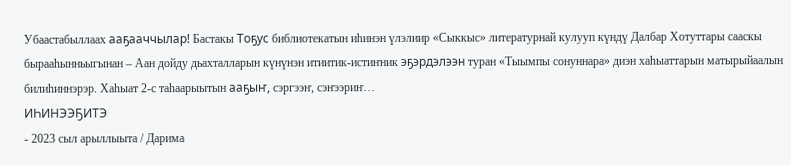Убаастабыллаах ааҕааччылар! Бастакы Тоҕус библиотекатын иһинэн үлэлиир «Сыккыс» литературнай кулууп күндү Далбар Хотуттары сааскы бырааһынньыгынан – Аан дойду дьахталларын күнүнэн итиитик-истиҥник эҕэрдэлээн туран «Тыымпы сонуннара» диэн хаһыаттарын матырыйаалын билиһиннэрэр. Хаһыат 2-с таһаарыытын ааҕыҥ, сэргээҥ, сэҥээриҥ…
ИҺИНЭЭҔИТЭ
- 2023 сыл арыллыыта / Дарима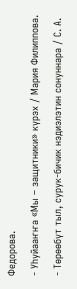Федорова.
- Уһуйааҥҥа «Мы – защитники» күрэх / Мария Филиппова.
- Төрөөбүт тыл, сурук-бичик нэдиэлэтин сонуннара / С. А.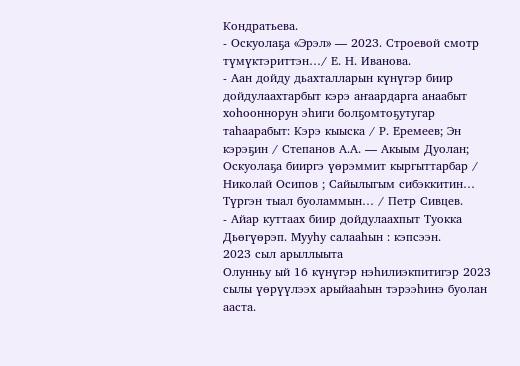Кондратьева.
- Оскуолаҕа «Эрэл» — 2023. Строевой смотр түмүктэриттэн…/ Е. Н. Иванова.
- Аан дойду дьахталларын күнүгэр биир дойдулаахтарбыт кэрэ аҥаардарга анаабыт хоһооннорун эһиги болҕомтоҕутугар таһаарабыт: Кэрэ кыыска / Р. Еремеев; Эн кэрэҕин / Степанов А.А. — Акыым Дуолан; Оскуолаҕа бииргэ үөрэммит кыргыттарбар / Николай Осипов ; Сайылыгым сибэккитин… Түргэн тыал буоламмын… / Петр Сивцев.
- Айар куттаах биир дойдулаахпыт Туокка Дьөгүөрэп. Мууһу салааһын : кэпсээн.
2023 сыл арыллыыта
Олунньу ый 16 күнүгэр нэһилиэкпитигэр 2023 сылы үөрүүлээх арыйааһын тэрээһинэ буолан ааста.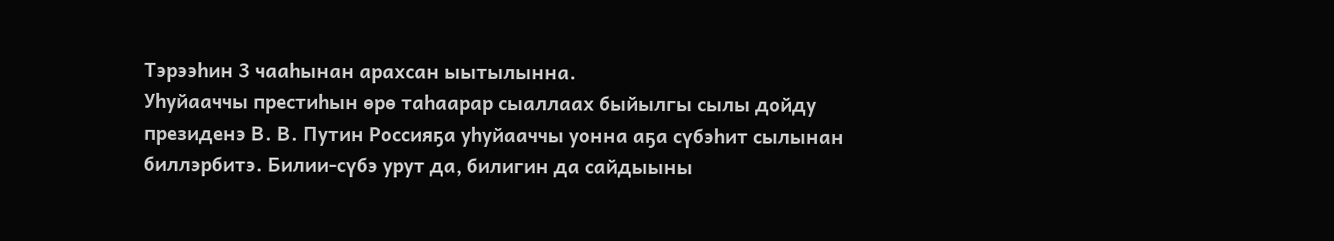Тэрээһин 3 чааһынан арахсан ыытылынна.
Уһуйааччы престиһын өрө таһаарар сыаллаах быйылгы сылы дойду президенэ В. В. Путин Россияҕа уһуйааччы уонна аҕа сүбэһит сылынан биллэрбитэ. Билии-сүбэ урут да, билигин да сайдыыны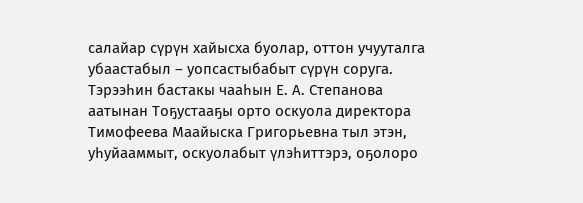салайар сүрүн хайысха буолар, оттон учууталга убаастабыл – уопсастыбабыт сүрүн соруга.
Тэрээһин бастакы чааһын Е. А. Степанова аатынан Тоҕустааҕы орто оскуола директора Тимофеева Маайыска Григорьевна тыл этэн, уһуйааммыт, оскуолабыт үлэһиттэрэ, оҕолоро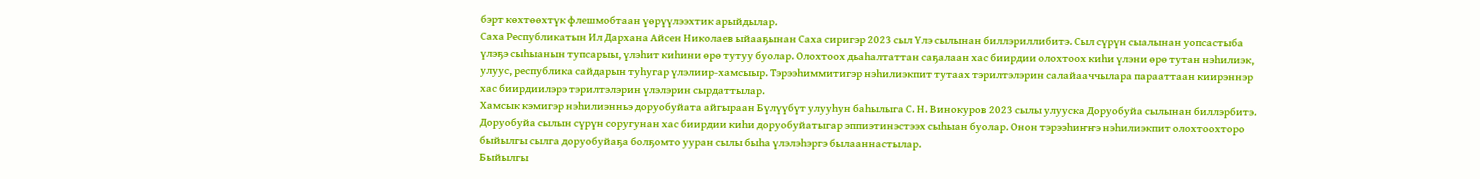бэрт көхтөөхтүк флешмобтаан үөрүүлээхтик арыйдылар.
Саха Республикатын Ил Дархана Айсен Николаев ыйааҕынан Саха сиригэр 2023 сыл Үлэ сылынан биллэриллибитэ. Сыл сүрүн сыалынан уопсастыба үлэҕэ сыһыанын тупсарыы, үлэһит киһини өрө тутуу буолар. Олохтоох дьаһалтаттан саҕалаан хас биирдии олохтоох киһи үлэни өрө тутан нэһилиэк, улуус, республика сайдарын туһугар үлэлиир-хамсыыр. Тэрээһиммитигэр нэһилиэкпит тутаах тэрилтэлэрин салайааччылара парааттаан киирэннэр хас биирдиилэрэ тэрилтэлэрин үлэлэрин сырдаттылар.
Хамсык кэмигэр нэһилиэнньэ доруобуйата айгыраан Бүлүүбүт улууһун баһылыга С. Н. Винокуров 2023 сылы улууска Доруобуйа сылынан биллэрбитэ. Доруобуйа сылын сүрүн соругунан хас биирдии киһи доруобуйатыгар эппиэтинэстээх сыһыан буолар. Онон тэрээһиҥҥэ нэһилиэкпит олохтоохторо быйылгы сылга доруобуйаҕа болҕомто ууран сылы быһа үлэлэһэргэ былааннастылар.
Быйылгы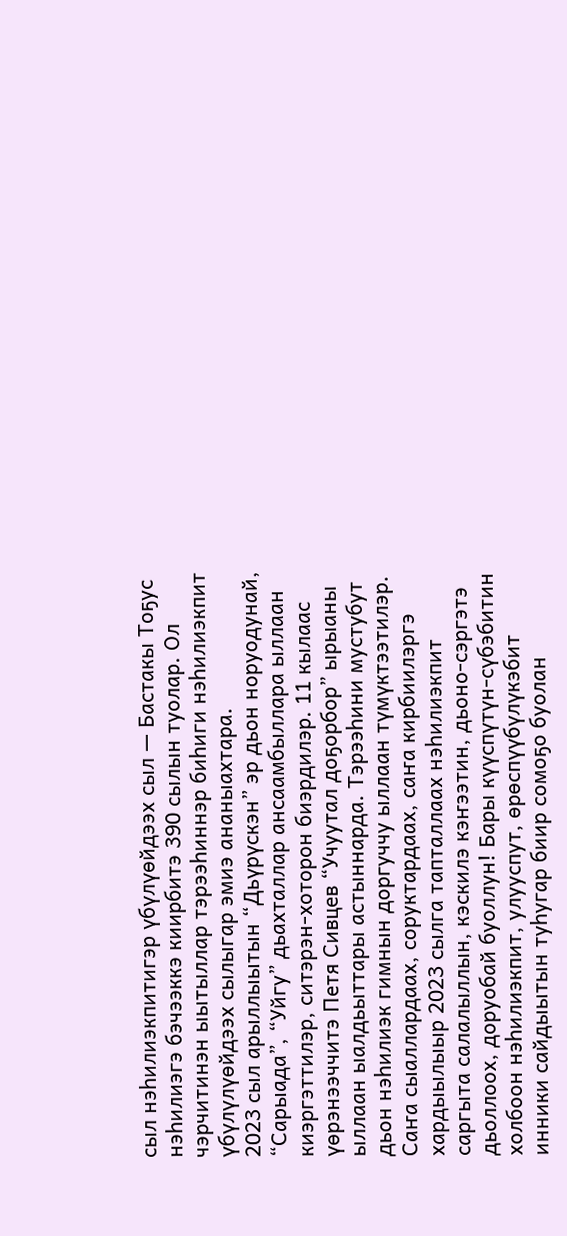сыл нэһилиэкпитигэр үбүлүөйдээх сыл — Бастакы Тоҕус нэһилиэгэ бэчээккэ киирбитэ 390 сылын туолар. Ол чэрчитинэн ыытыллар тэрээһиннэр биһиги нэһилиэкпит үбүлүлүөйдээх сылыгар эмиэ ананыахтара.
2023 сыл арыллыытын “Дьүрүскэн” эр дьон норуодунай, “Сарыада”, “Уйгу” дьахталлар ансаамбыллара ыллаан киэргэттилэр, ситэрэн-хоторон биэрдилэр. 11 кылаас үөрэнээччитэ Петя Сивцев “Учуутал доҕорбор” ырыаны ыллаан ыалдьыттары астыннарда. Тэрээһини мустубут дьон нэһилиэк гимнын доргуччу ыллаан түмүктээтилэр.
Саҥа сыаллардаах, соруктардаах, саҥа кирбиилэргэ хардыылыыр 2023 сылга тапталлаах нэһилиэкпит саргыта салалыллын, кэскилэ кэҥээтин, дьоно-сэргэтэ дьоллоох, доруобай буоллун! Бары күүспүтүн-сүбэбитин холбоон нэһилиэкпит, улууспут, өрөспүүбүлүкэбит инники сайдыытын туһугар биир сомоҕо буолан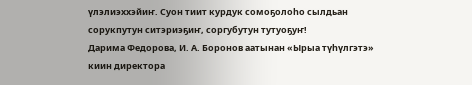үлэлиэххэйиҥ. Суон тиит курдук сомоҕолоһо сылдьан сорукпутун ситэриэҕиҥ, соргубутун тутуоҕуҥ!
Дарима Федорова, И. А. Боронов аатынан «Ырыа түһүлгэтэ» киин директора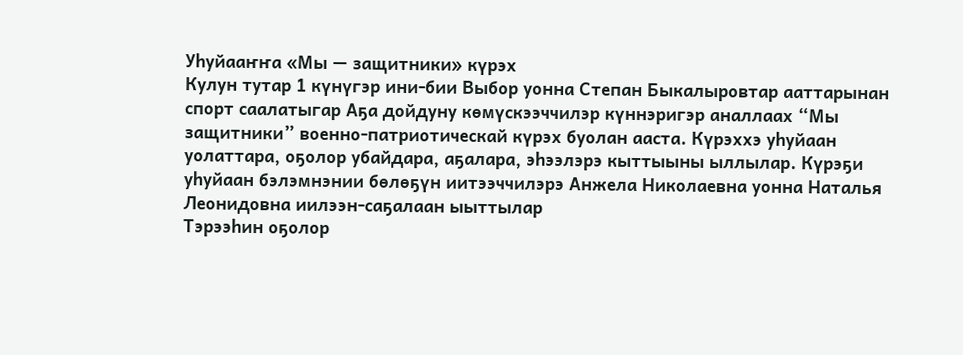Уһуйааҥҥа «Мы — защитники» күрэх
Кулун тутар 1 күнүгэр ини-бии Выбор уонна Степан Быкалыровтар ааттарынан спорт саалатыгар Аҕа дойдуну көмүскээччилэр күннэригэр аналлаах “Мы защитники” военно-патриотическай күрэх буолан ааста. Күрэххэ уһуйаан уолаттара, оҕолор убайдара, аҕалара, эһээлэрэ кыттыыны ыллылар. Күрэҕи уһуйаан бэлэмнэнии бөлөҕүн иитээччилэрэ Анжела Николаевна уонна Наталья Леонидовна иилээн-саҕалаан ыыттылар
Тэрээһин оҕолор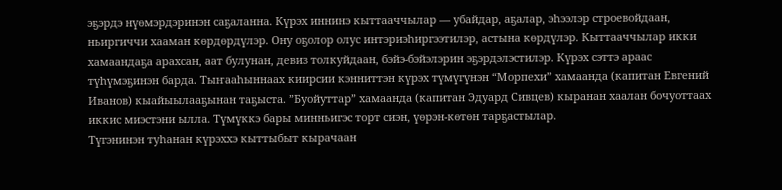эҕэрдэ нүөмэрдэринэн саҕаланна. Күрэх иннинэ кыттааччылар — убайдар, аҕалар, эһээлэр строевойдаан, ньиргиччи хааман көрдөрдүлэр. Ону оҕолор олус интэриэһиргээтилэр, астына көрдүлэр. Кыттааччылар икки хамаандаҕа арахсан, аат булунан, девиз толкуйдаан, бэйэ-бэйэлэрин эҕэрдэлэстилэр. Күрэх сэттэ араас түһүмэҕинэн барда. Тыҥааһыннаах киирсии кэнниттэн күрэх түмүгүнэн “Морпехи” хамаанда (капитан Евгений Иванов) кыайыылааҕынан таҕыста. ”Буойуттар” хамаанда (капитан Эдуард Сивцев) кыранан хаалан бочуоттаах иккис миэстэни ылла. Түмүккэ бары минньигэс торт сиэн, үөрэн-көтөн тарҕастылар.
Түгэнинэн туһанан күрэххэ кыттыбыт кырачаан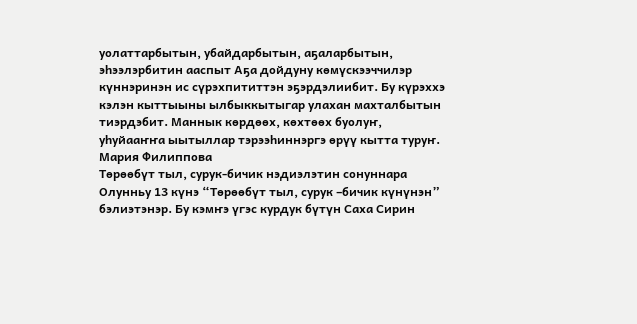уолаттарбытын, убайдарбытын, аҕаларбытын, эһээлэрбитин ааспыт Аҕа дойдуну көмүскээччилэр күннэринэн ис сүрэхпититтэн эҕэрдэлиибит. Бу күрэххэ кэлэн кыттыыны ылбыккытыгар улахан махталбытын тиэрдэбит. Маннык көрдөөх, көхтөөх буолуҥ, уһуйааҥҥа ыытыллар тэрээһиннэргэ өрүү кытта туруҥ.
Мария Филиппова
Төрөөбүт тыл, сурук-бичик нэдиэлэтин сонуннара
Олунньу 13 күнэ “Төрөөбүт тыл, сурук –бичик күнүнэн” бэлиэтэнэр. Бу кэмҥэ үгэс курдук бүтүн Саха Сирин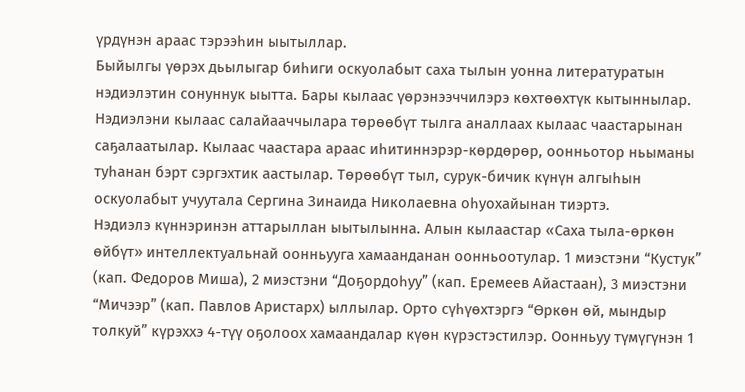үрдүнэн араас тэрээһин ыытыллар.
Быйылгы үөрэх дьылыгар биһиги оскуолабыт саха тылын уонна литературатын нэдиэлэтин сонуннук ыытта. Бары кылаас үөрэнээччилэрэ көхтөөхтүк кытыннылар. Нэдиэлэни кылаас салайааччылара төрөөбүт тылга аналлаах кылаас чаастарынан саҕалаатылар. Кылаас чаастара араас иһитиннэрэр-көрдөрөр, оонньотор ньыманы туһанан бэрт сэргэхтик аастылар. Төрөөбүт тыл, сурук-бичик күнүн алгыһын оскуолабыт учуутала Сергина Зинаида Николаевна оһуохайынан тиэртэ.
Нэдиэлэ күннэринэн аттарыллан ыытылынна. Алын кылаастар «Саха тыла-өркөн өйбүт» интеллектуальнай оонньууга хамаанданан оонньоотулар. 1 миэстэни “Кустук” (кап. Федоров Миша), 2 миэстэни “Доҕордоһуу” (кап. Еремеев Айастаан), 3 миэстэни “Мичээр” (кап. Павлов Аристарх) ыллылар. Орто сүһүөхтэргэ “Өркөн өй, мындыр толкуй” күрэххэ 4-түү оҕолоох хамаандалар күөн күрэстэстилэр. Оонньуу түмүгүнэн 1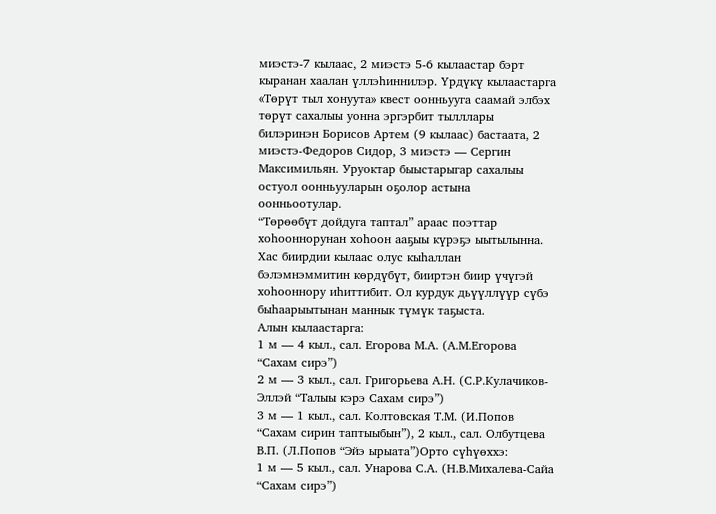миэстэ-7 кылаас, 2 миэстэ 5-6 кылаастар бэрт кыранан хаалан үллэһиннилэр. Үрдүкү кылаастарга «Төрүт тыл хонуута» квест оонньууга саамай элбэх төрүт сахалыы уонна эргэрбит тылллары билэринэн Борисов Артем (9 кылаас) бастаата, 2 миэстэ-Федоров Сидор, 3 миэстэ — Сергин Максимильян. Уруоктар быыстарыгар сахалыы остуол оонньууларын оҕолор астына оонньоотулар.
“Төрөөбүт дойдуга таптал” араас поэттар хоһооннорунан хоһоон ааҕыы күрэҕэ ыытылынна. Хас биирдии кылаас олус кыһаллан бэлэмнэммитин көрдүбүт, бииртэн биир үчүгэй хоһооннору иһиттибит. Ол курдук дьүүллүүр сүбэ быһаарыытынан маннык түмүк таҕыста.
Алын кылаастарга:
1 м — 4 кыл., сал. Егорова М.А. (А.М.Егорова “Сахам сирэ”)
2 м — 3 кыл., сал. Григорьева А.Н. (С.Р.Кулачиков-Эллэй “Талыы кэрэ Сахам сирэ”)
3 м — 1 кыл., сал. Колтовская Т.М. (И.Попов “Сахам сирин таптыыбын”), 2 кыл., сал. Олбутцева В.П. (Л.Попов “Эйэ ырыата”)Орто сүһүөххэ:
1 м — 5 кыл., сал. Унарова С.А. (Н.В.Михалева-Сайа “Сахам сирэ”)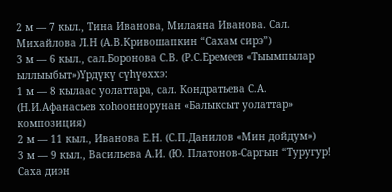2 м — 7 кыл., Тина Иванова, Милаяна Иванова. Сал. Михайлова Л.Н (А.В.Кривошапкин “Сахам сирэ”)
3 м — 6 кыл., сал.Боронова С.В. (Р.С.Еремеев «Тыымпылар ыллыыбыт»)Үрдүкү сүһүөххэ:
1 м — 8 кылаас уолаттара, сал. Кондратьева С.А. (Н.И.Афанасьев хоһооннорунан «Балыксыт уолаттар» композиция)
2 м — 11 кыл., Иванова Е.Н. (С.П.Данилов «Мин дойдум»)
3 м — 9 кыл., Васильева А.И. (Ю. Платонов-Саргын “Туругур! Саха диэн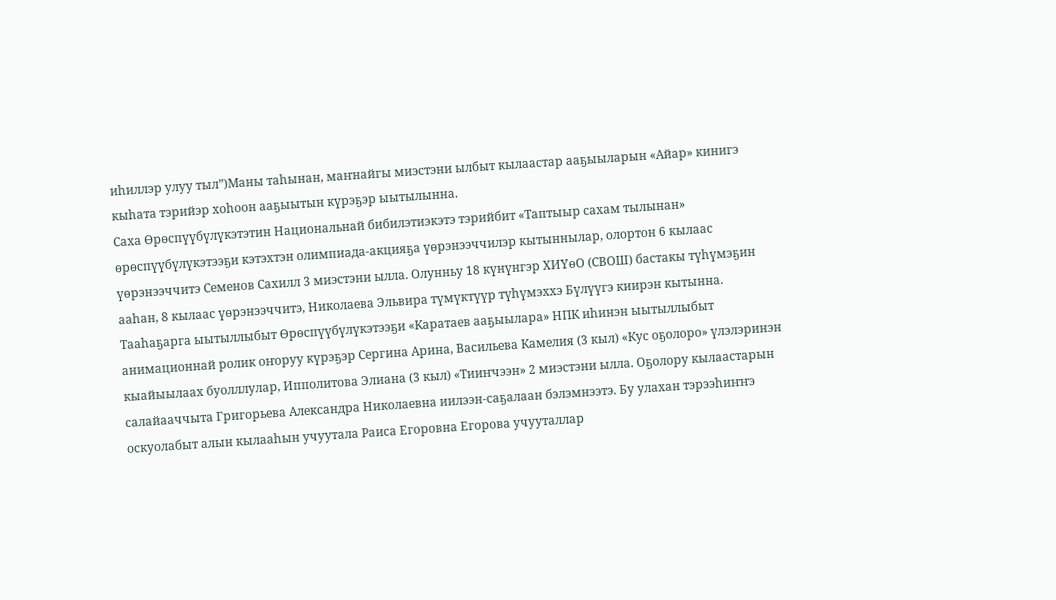иһиллэр улуу тыл”)Маны таһынан, маҥнайгы миэстэни ылбыт кылаастар ааҕыыларын «Айар» кинигэ кыһата тэрийэр хоһоон ааҕыытын күрэҕэр ыытылынна.
Саха Өрөспүүбүлүкэтэтин Национальнай бибилэтиэкэтэ тэрийбит «Таптыыр сахам тылынан» өрөспүүбүлүкэтээҕи кэтэхтэн олимпиада-акцияҕа үөрэнээччилэр кытыннылар, олортон 6 кылаас үөрэнээччитэ Семенов Сахилл 3 миэстэни ылла. Олунньу 18 күнүнгэр ХИҮөО (СВОШ) бастакы түһүмэҕин ааһан, 8 кылаас үөрэнээччитэ, Николаева Эльвира түмүктүүр түһүмэххэ Бүлүүгэ киирэн кытынна.
Тааһаҕарга ыытыллыбыт Өрөспүүбүлүкэтээҕи «Каратаев ааҕыылара» НПК иһинэн ыытыллыбыт анимационнай ролик оҥоруу күрэҕэр Сергина Арина, Васильева Камелия (3 кыл) «Кус оҕолоро» үлэлэринэн кыайыылаах буолллулар, Ипполитова Элиана (3 кыл) «Тииҥчээн» 2 миэстэни ылла. Оҕолору кылаастарын салайааччыта Григорьева Александра Николаевна иилээн-саҕалаан бэлэмнээтэ. Бу улахан тэрээһиҥҥэ оскуолабыт алын кылааһын учуутала Раиса Егоровна Егорова учууталлар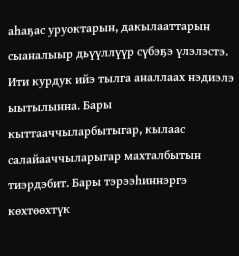аһаҕас уруоктарын, дакылааттарын сыаналыыр дьүүллүүр сүбэҕэ үлэлэстэ.
Ити курдук ийэ тылга аналлаах нэдиэлэ ыытылынна. Бары кыттааччыларбытыгар, кылаас салайааччыларыгар махталбытын тиэрдэбит. Бары тэрээһиннэргэ көхтөөхтүк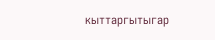кыттаргытыгар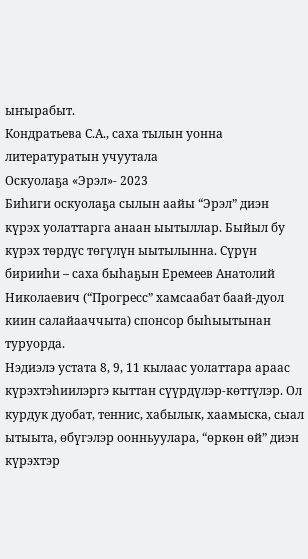ыҥырабыт.
Кондратьева С.А., саха тылын уонна литературатын учуутала
Оскуолаҕа «Эрэл»- 2023
Биһиги оскуолаҕа сылын аайы “Эрэл” диэн күрэх уолаттарга анаан ыытыллар. Быйыл бу күрэх төрдүс төгүлүн ыытылынна. Сүрүн бирииһи – саха быһаҕын Еремеев Анатолий Николаевич (“Прогресс” хамсаабат баай-дуол киин салайааччыта) спонсор быһыытынан туруорда.
Нэдиэлэ устата 8, 9, 11 кылаас уолаттара араас күрэхтэһиилэргэ кыттан сүүрдүлэр-көттүлэр. Ол курдук дуобат, теннис, хабылык, хаамыска, сыал ытыыта, өбүгэлэр оонньуулара, “өркөн өй” диэн күрэхтэр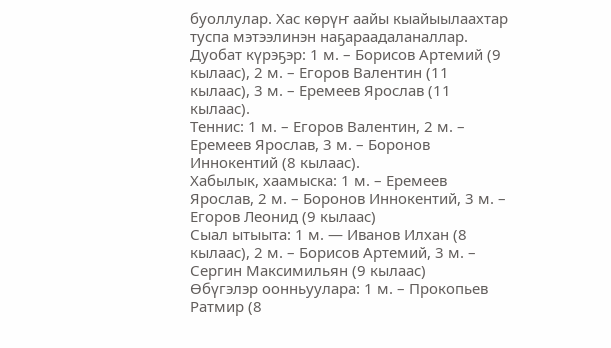буоллулар. Хас көрүҥ аайы кыайыылаахтар туспа мэтээлинэн наҕараадаланаллар.
Дуобат күрэҕэр: 1 м. – Борисов Артемий (9 кылаас), 2 м. – Егоров Валентин (11 кылаас), 3 м. – Еремеев Ярослав (11 кылаас).
Теннис: 1 м. – Егоров Валентин, 2 м. – Еремеев Ярослав, 3 м. – Боронов Иннокентий (8 кылаас).
Хабылык, хаамыска: 1 м. – Еремеев Ярослав, 2 м. – Боронов Иннокентий, 3 м. – Егоров Леонид (9 кылаас)
Сыал ытыыта: 1 м. — Иванов Илхан (8 кылаас), 2 м. – Борисов Артемий, 3 м. – Сергин Максимильян (9 кылаас)
Өбүгэлэр оонньуулара: 1 м. – Прокопьев Ратмир (8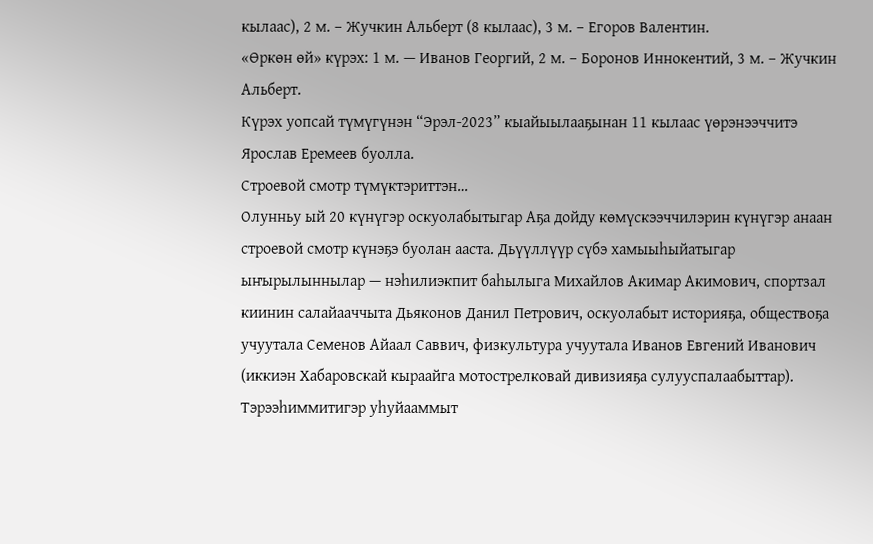кылаас), 2 м. – Жучкин Альберт (8 кылаас), 3 м. – Егоров Валентин.
«Өркөн өй» күрэх: 1 м. — Иванов Георгий, 2 м. – Боронов Иннокентий, 3 м. – Жучкин Альберт.
Күрэх уопсай түмүгүнэн “Эрэл-2023” кыайыылааҕынан 11 кылаас үөрэнээччитэ Ярослав Еремеев буолла.
Строевой смотр түмүктэриттэн…
Олунньу ый 20 күнүгэр оскуолабытыгар Аҕа дойду көмүскээччилэрин күнүгэр анаан строевой смотр күнэҕэ буолан ааста. Дьүүллүүр сүбэ хамыыһыйатыгар ыҥырылыннылар — нэһилиэкпит баһылыга Михайлов Акимар Акимович, спортзал киинин салайааччыта Дьяконов Данил Петрович, оскуолабыт историяҕа, обществоҕа учуутала Семенов Айаал Саввич, физкультура учуутала Иванов Евгений Иванович (иккиэн Хабаровскай кыраайга мотострелковай дивизияҕа сулууспалаабыттар).
Тэрээһиммитигэр уһуйааммыт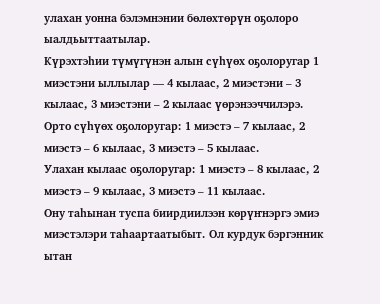улахан уонна бэлэмнэнии бөлөхтөрүн оҕолоро ыалдьыттаатылар.
Күрэхтэһии түмүгүнэн алын сүһүөх оҕолоругар 1 миэстэни ыллылар — 4 кылаас, 2 миэстэни – 3 кылаас, 3 миэстэни – 2 кылаас үөрэнээччилэрэ.
Орто сүһүөх оҕолоругар: 1 миэстэ – 7 кылаас, 2 миэстэ – 6 кылаас, 3 миэстэ – 5 кылаас.
Улахан кылаас оҕолоругар: 1 миэстэ – 8 кылаас, 2 миэстэ – 9 кылаас, 3 миэстэ – 11 кылаас.
Ону таһынан туспа биирдиилээн көрүҥнэргэ эмиэ миэстэлэри таһаартаатыбыт. Ол курдук бэргэнник ытан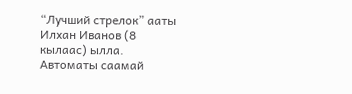“Лучший стрелок” ааты Илхан Иванов (8 кылаас) ылла. Автоматы саамай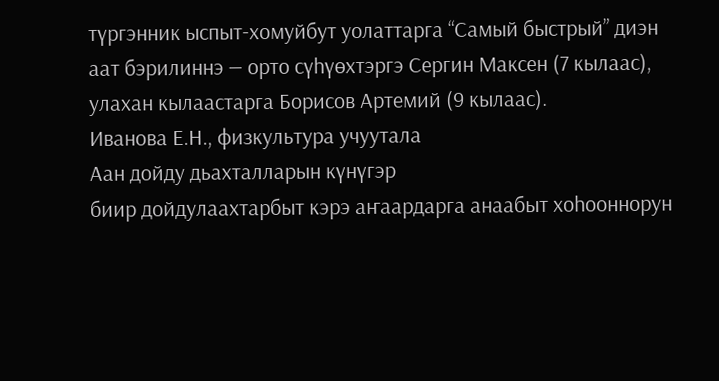түргэнник ыспыт-хомуйбут уолаттарга “Самый быстрый” диэн аат бэрилиннэ — орто сүһүөхтэргэ Сергин Максен (7 кылаас), улахан кылаастарга Борисов Артемий (9 кылаас).
Иванова Е.Н., физкультура учуутала
Аан дойду дьахталларын күнүгэр
биир дойдулаахтарбыт кэрэ аҥаардарга анаабыт хоһооннорун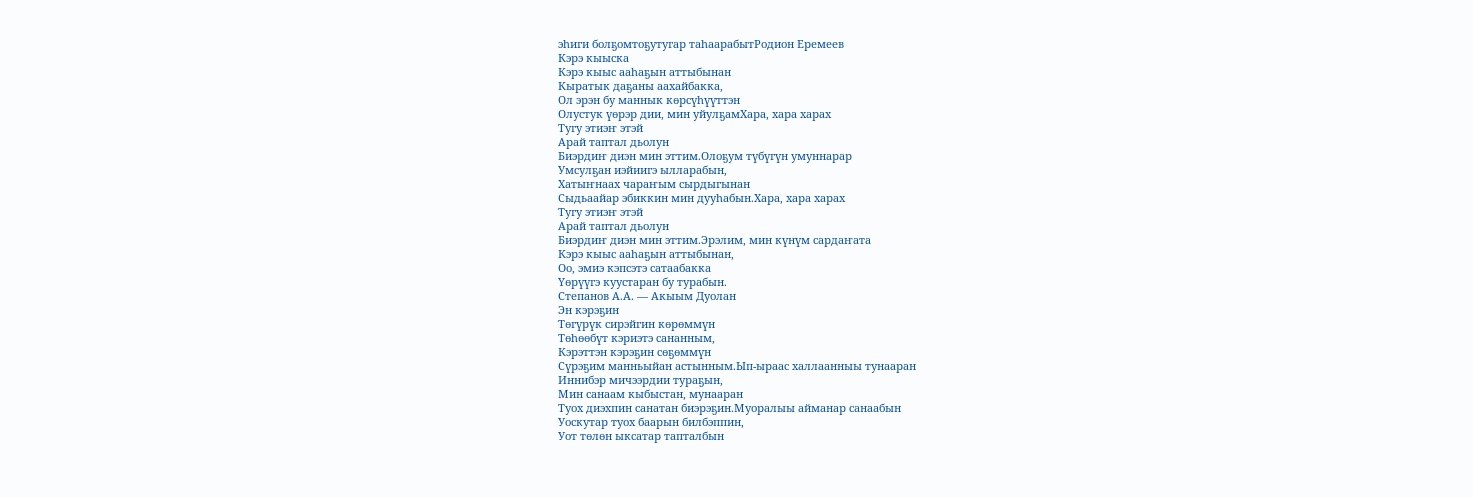эһиги болҕомтоҕутугар таһаарабытРодион Еремеев
Кэрэ кыыска
Кэрэ кыыс ааһаҕын аттыбынан
Кыратык даҕаны аахайбакка,
Ол эрэн бу маннык көрсүһүүттэн
Олустук үөрэр дии, мин уйулҕамХара, хара харах
Тугу этиэҥ этэй
Арай таптал дьолун
Биэрдиҥ диэн мин эттим.Олоҕум түбүгүн умуннарар
Умсулҕан иэйиигэ ылларабын,
Хатыҥнаах чараҥым сырдыгынан
Сыдьаайар эбиккин мин дууһабын.Хара, хара харах
Тугу этиэҥ этэй
Арай таптал дьолун
Биэрдиҥ диэн мин эттим.Эрэлим, мин күнүм сардаҥата
Кэрэ кыыс ааһаҕын аттыбынан,
Оо, эмиэ кэпсэтэ сатаабакка
Үөрүүгэ куустаран бу турабын.
Степанов А.А. — Акыым Дуолан
Эн кэрэҕин
Төгүрүк сирэйгин көрөммүн
Төһөөбүт кэриэтэ сананным,
Кэрэттэн кэрэҕин сөҕөммүн
Сүрэҕим манньыйан астынным.Ып-ыраас халлаанныы тунааран
Иннибэр мичээрдии тураҕын,
Мин санаам кыбыстан, мунааран
Туох диэхпин санатан биэрэҕин.Муоралыы айманар санаабын
Уоскутар туох баарын билбэппин,
Уот төлөн ыксатар тапталбын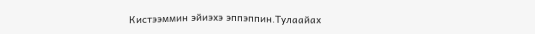Кистээммин эйиэхэ эппэппин.Тулаайах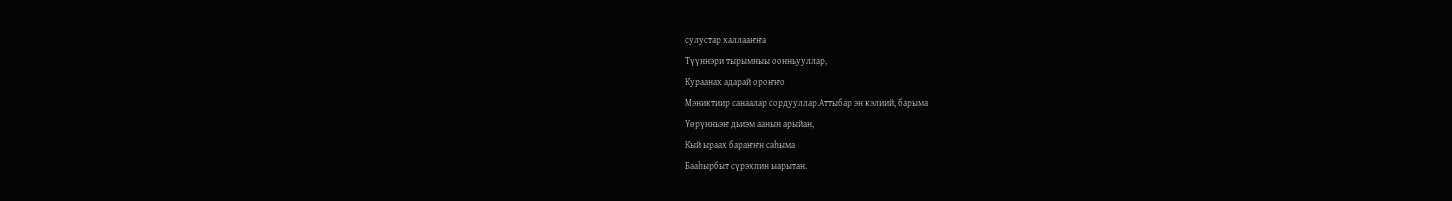сулустар халлааҥҥа
Түүннэри тырымныы оонньууллар,
Кураанах адарай ороҥҥо
Мэниктиир санаалар сордууллар.Аттыбар эн кэлиий, барыма
Үөрүнньэҥ дьиэм аанын арыйан,
Кый ыраах бараҥҥн саһыма
Бааһырбыт сүрэхпин ыарытан.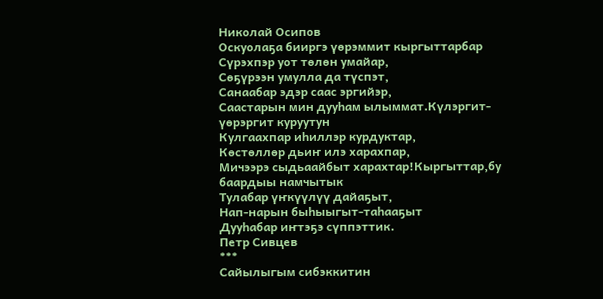Николай Осипов
Оскуолаҕа бииргэ үөрэммит кыргыттарбар
Сүрэхпэр уот төлөн умайар,
Сөҕүрээн умулла да түспэт,
Санаабар эдэр саас эргийэр,
Саастарын мин дууһам ылыммат.Күлэргит-үөрэргит куруутун
Кулгаахпар иһиллэр курдуктар,
Көстөллөр дьиҥ илэ харахпар,
Мичээрэ сыдьаайбыт харахтар!Кыргыттар,бу баардыы намчытык
Тулабар үҥкүүлүү дайаҕыт,
Нап-нарын быһыыгыт-таһааҕыт
Дууһабар иҥтэҕэ сүппэттик.
Петр Сивцев
***
Сайылыгым сибэккитин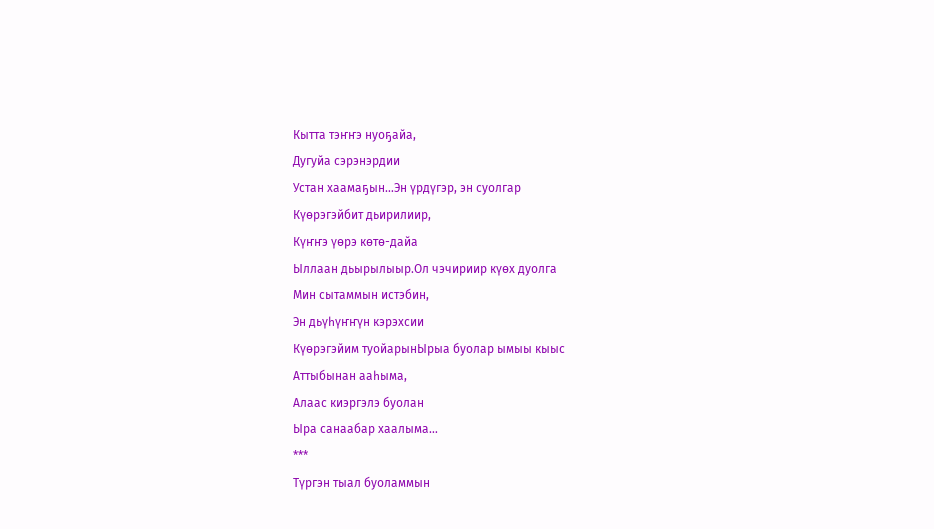Кытта тэҥҥэ нуоҕайа,
Дугуйа сэрэнэрдии
Устан хаамаҕын…Эн үрдүгэр, эн суолгар
Күөрэгэйбит дьирилиир,
Күҥҥэ үөрэ көтө-дайа
Ыллаан дьырылыыр.Ол чэчириир күөх дуолга
Мин сытаммын истэбин,
Эн дьүһүҥҥүн кэрэхсии
Күөрэгэйим туойарынЫрыа буолар ымыы кыыс
Аттыбынан ааһыма,
Алаас киэргэлэ буолан
Ыра санаабар хаалыма…
***
Түргэн тыал буоламмын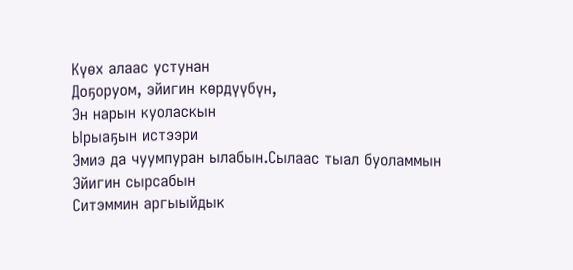Күөх алаас устунан
Доҕоруом, эйигин көрдүүбүн,
Эн нарын куоласкын
Ырыаҕын истээри
Эмиэ да чуумпуран ылабын.Сылаас тыал буоламмын
Эйигин сырсабын
Ситэммин аргыыйдык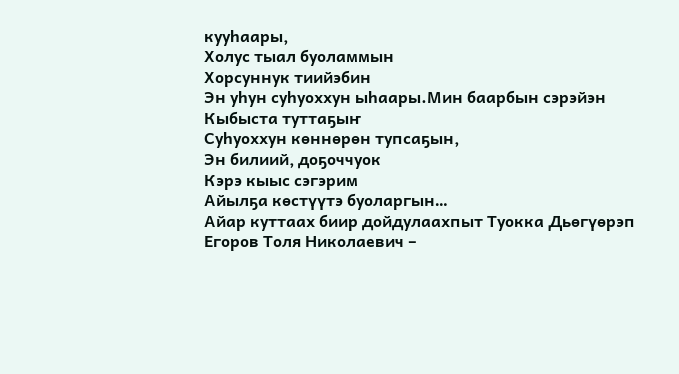кууһаары,
Холус тыал буоламмын
Хорсуннук тиийэбин
Эн уһун суһуоххун ыһаары.Мин баарбын сэрэйэн
Кыбыста туттаҕыҥ
Суһуоххун көннөрөн тупсаҕын,
Эн билиий, доҕоччуок
Кэрэ кыыс сэгэрим
Айылҕа көстүүтэ буоларгын…
Айар куттаах биир дойдулаахпыт Туокка Дьөгүөрэп
Егоров Толя Николаевич –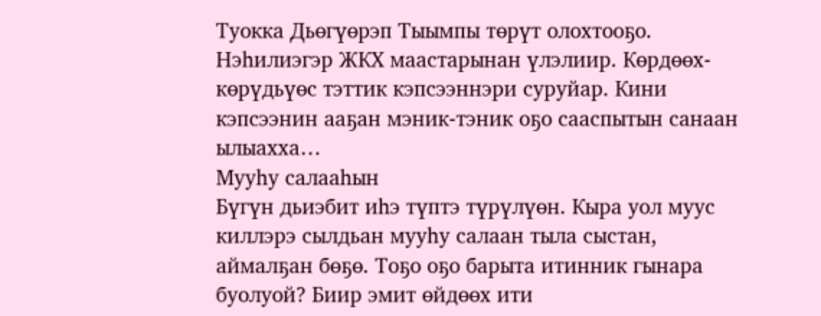Туокка Дьөгүөрэп Тыымпы төрүт олохтооҕо. Нэһилиэгэр ЖКХ маастарынан үлэлиир. Көрдөөх-көрүдьүөс тэттик кэпсээннэри суруйар. Кини кэпсээнин ааҕан мэник-тэник оҕо сааспытын санаан ылыахха…
Мууһу салааһын
Бүгүн дьиэбит иһэ түптэ түрүлүөн. Кыра уол муус киллэрэ сылдьан мууһу салаан тыла сыстан, аймалҕан бөҕө. Тоҕо оҕо барыта итинник гынара буолуой? Биир эмит өйдөөх ити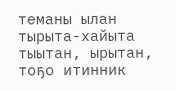теманы ылан тырыта-хайыта тыытан, ырытан, тоҕо итинник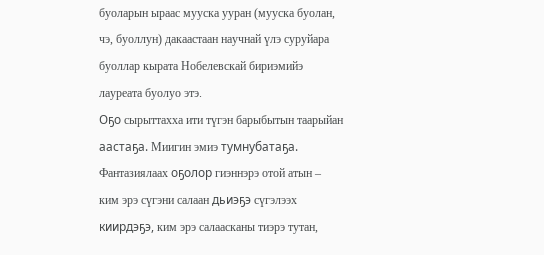буоларын ыраас мууска ууран (мууска буолан, чэ, буоллун) дакаастаан научнай үлэ суруйара буоллар кырата Нобелевскай бириэмийэ лауреата буолуо этэ.
Оҕо сырыттахха ити түгэн барыбытын таарыйан аастаҕа. Миигин эмиэ тумнубатаҕа. Фантазиялаах оҕолор гиэннэрэ отой атын – ким эрэ сүгэни салаан дьиэҕэ сүгэлээх киирдэҕэ, ким эрэ салаасканы тиэрэ тутан,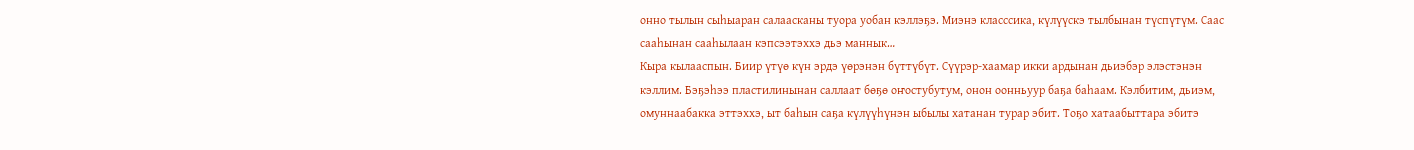онно тылын сыһыаран салаасканы туора уобан кэллэҕэ. Миэнэ класссика, күлүүскэ тылбынан түспүтүм. Саас сааһынан сааһылаан кэпсээтэххэ дьэ маннык…
Кыра кылааспын. Биир үтүө күн эрдэ үөрэнэн бүттүбүт. Сүүрэр-хаамар икки ардынан дьиэбэр элэстэнэн кэллим. Бэҕэһээ пластилинынан саллаат бөҕө оҥостубутум, онон оонньуур баҕа баһаам. Кэлбитим, дьиэм, омуннаабакка эттэххэ, ыт баһын саҕа күлүүһүнэн ыбылы хатанан турар эбит. Тоҕо хатаабыттара эбитэ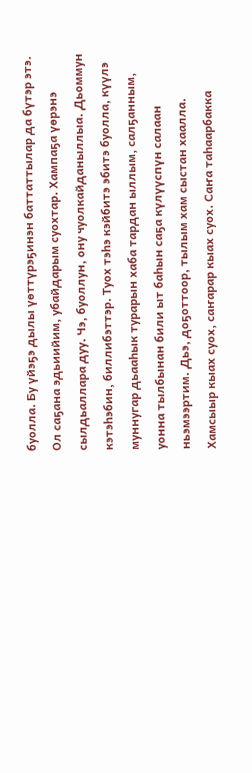буолла. Бу үйэҕэ дылы үөттүрэҕинэн баттаттылар да бүтэр этэ.
Ол саҕана эдьиийим, убайдарым суохтар. Хампаҕа үөрэнэ сылдьаллара дуу. Чэ, буоллун, ону чуолкайданыллыа. Дьоммун кэтэһэбин, биллибэттэр. Туох тэһэ кэйбитэ эбитэ буолла, күүлэ муннугар дьааһык турарын хаба тардан ыллым, салҕанным, уонна тылбынан били ыт баһын саҕа күлүүспүн салаан ньэмээртим. Дьэ, доҕоттоор, тылым хам сыстан хаалла. Хамсыыр кыах суох, саҥарар кыах суох. Саҥа таһаарбакка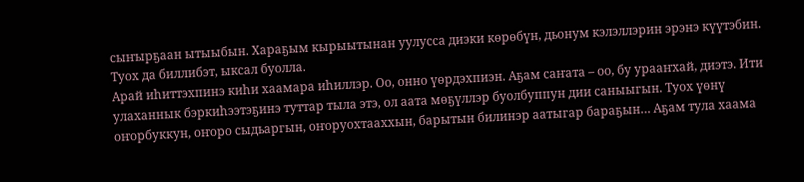сыҥырҕаан ытыыбын. Хараҕым кырыытынан уулусса диэки көрөбүн, дьонум кэлэллэрин эрэнэ күүтэбин. Туох да биллибэт, ыксал буолла.
Арай иһиттэхпинэ киһи хаамара иһиллэр. Оо, онно үөрдэхпиэн. Аҕам саҥата – оо, бу урааҥхай, диэтэ. Ити улаханнык бэркиһээтэҕинэ туттар тыла этэ, ол аата мөҕүллэр буолбуппун дии саныыгын. Туох үөнү оҥорбуккун, оҥоро сыдьаргын, оҥоруохтааххын, барытын билинэр аатыгар бараҕын… Аҕам тула хаама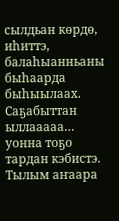сылдьан көрдө, иһиттэ, балаһыанньаны быһаарда быһыылаах. Саҕабыттан ыллааааа… уонна тоҕо тардан кэбистэ. Тылым аҥаара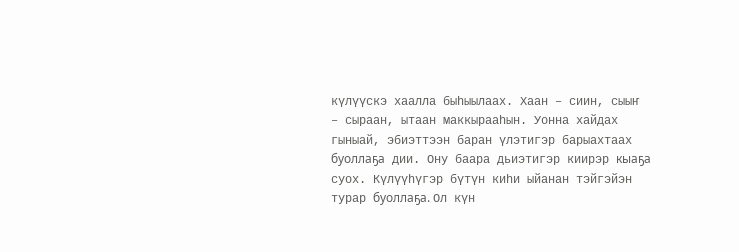күлүүскэ хаалла быһыылаах. Хаан – сиин, сыыҥ – сыраан, ытаан маккырааһын. Уонна хайдах гыныай, эбиэттээн баран үлэтигэр барыахтаах буоллаҕа дии. Ону баара дьиэтигэр киирэр кыаҕа суох. Күлүүһүгэр бүтүн киһи ыйанан тэйгэйэн турар буоллаҕа. Ол күн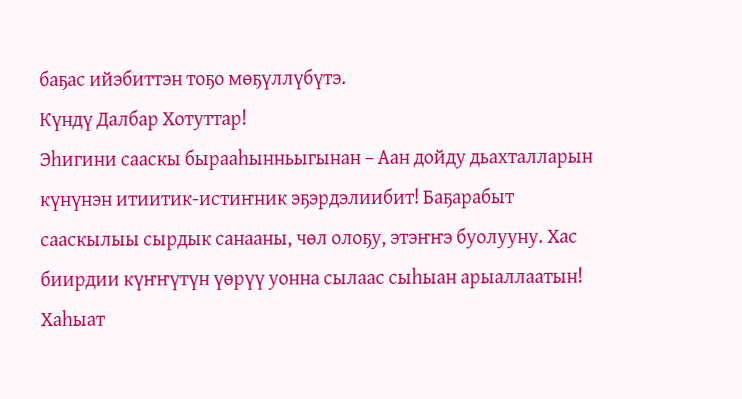баҕас ийэбиттэн тоҕо мөҕүллүбүтэ.
Күндү Далбар Хотуттар!
Эһигини сааскы бырааһынньыгынан – Аан дойду дьахталларын күнүнэн итиитик-истиҥник эҕэрдэлиибит! Баҕарабыт сааскылыы сырдык санааны, чөл олоҕу, этэҥҥэ буолууну. Хас биирдии күҥҥүтүн үөрүү уонна сылаас сыһыан арыаллаатын!
Хаһыат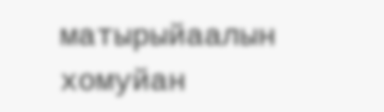матырыйаалын хомуйан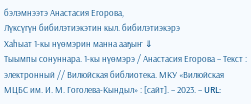бэлэмнээтэ Анастасия Егорова,
Лүксүгүн бибилэтиэкэтин кыл. бибилэтиэкэрэ
Хаһыат 1-кы нүөмэрин манна ааҕыҥ ⇓
Тыымпы сонуннара. 1-кы нүөмэрэ / Анастасия Егорова – Текст : электронный // Вилюйская библиотека. МКУ «Вилюйская МЦБС им. И. М. Гоголева-Кындыл» : [сайт]. – 2023. – URL: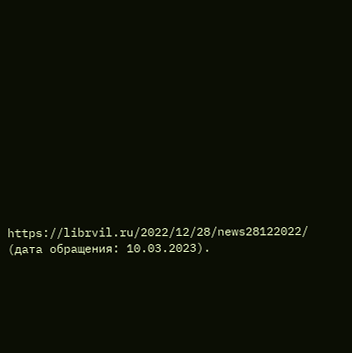https://librvil.ru/2022/12/28/news28122022/ (дата обращения: 10.03.2023).